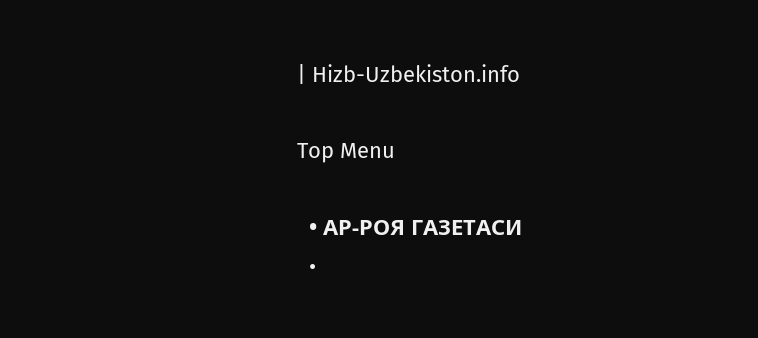| Hizb-Uzbekiston.info

Top Menu

  • АР-РОЯ ГАЗЕТАСИ
  •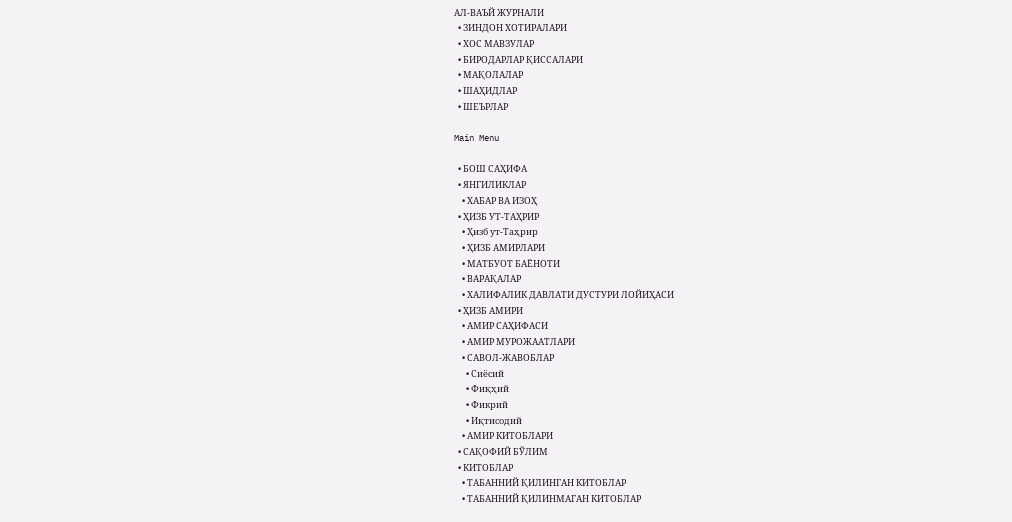АЛ-ВАЪЙ ЖУРНАЛИ
  • ЗИНДОН ХОТИРАЛАРИ
  • ХОС МАВЗУЛАР
  • БИРОДАРЛАР ҚИССАЛАРИ
  • МАҚОЛАЛАР
  • ШАҲИДЛАР
  • ШЕЪРЛАР

Main Menu

  • БОШ САҲИФА
  • ЯНГИЛИКЛАР
    • ХАБАР ВА ИЗОҲ
  • ҲИЗБ УТ-ТАҲРИР
    • Ҳизб ут-Таҳрир
    • ҲИЗБ АМИРЛАРИ
    • МАТБУОТ БАЁНОТИ
    • ВАРАҚАЛАР
    • ХАЛИФАЛИК ДАВЛАТИ ДУСТУРИ ЛОЙИҲАСИ
  • ҲИЗБ АМИРИ
    • АМИР САҲИФАСИ
    • АМИР МУРОЖААТЛАРИ
    • САВОЛ-ЖАВОБЛАР
      • Сиёсий
      • Фиқҳий
      • Фикрий
      • Иқтисодий
    • АМИР КИТОБЛАРИ
  • САҚОФИЙ БЎЛИМ
  • КИТОБЛАР
    • ТАБАННИЙ ҚИЛИНГАН КИТОБЛАР
    • ТАБАННИЙ ҚИЛИНМАГАН КИТОБЛАР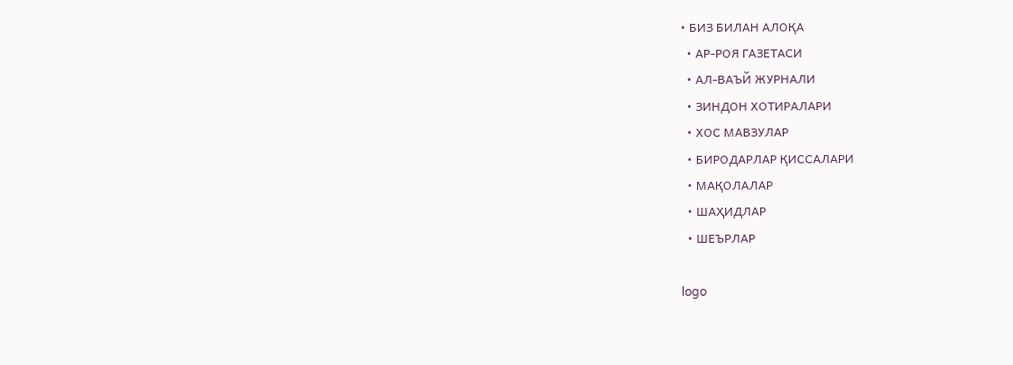• БИЗ БИЛАН АЛОҚА
  • АР-РОЯ ГАЗЕТАСИ
  • АЛ-ВАЪЙ ЖУРНАЛИ
  • ЗИНДОН ХОТИРАЛАРИ
  • ХОС МАВЗУЛАР
  • БИРОДАРЛАР ҚИССАЛАРИ
  • МАҚОЛАЛАР
  • ШАҲИДЛАР
  • ШЕЪРЛАР

logo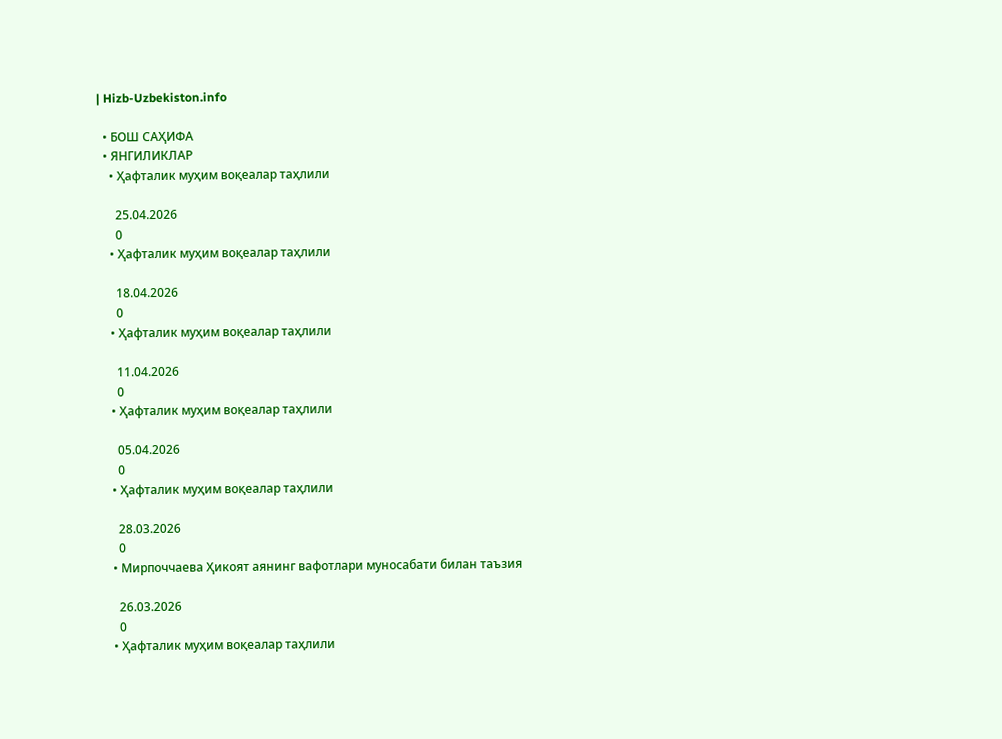| Hizb-Uzbekiston.info

  • БОШ САҲИФА
  • ЯНГИЛИКЛАР
    • Ҳафталик муҳим воқеалар таҳлили

      25.04.2026
      0
    • Ҳафталик муҳим воқеалар таҳлили

      18.04.2026
      0
    • Ҳафталик муҳим воқеалар таҳлили

      11.04.2026
      0
    • Ҳафталик муҳим воқеалар таҳлили

      05.04.2026
      0
    • Ҳафталик муҳим воқеалар таҳлили

      28.03.2026
      0
    • Мирпоччаева Ҳикоят аянинг вафотлари муносабати билан таъзия

      26.03.2026
      0
    • Ҳафталик муҳим воқеалар таҳлили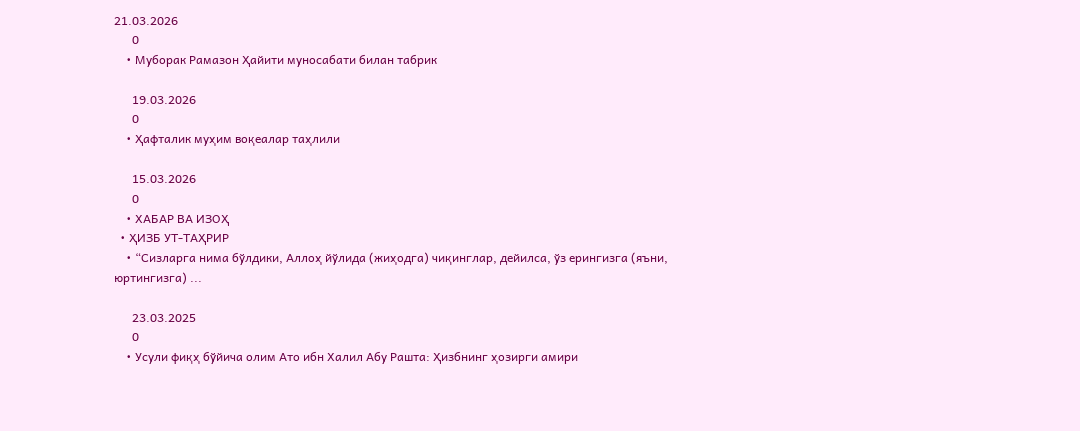21.03.2026
      0
    • Муборак Рамазон Ҳайити муносабати билан табрик

      19.03.2026
      0
    • Ҳафталик муҳим воқеалар таҳлили

      15.03.2026
      0
    • ХАБАР ВА ИЗОҲ
  • ҲИЗБ УТ-ТАҲРИР
    • “Сизларга нима бўлдики, Аллоҳ йўлида (жиҳодга) чиқинглар, дейилса, ўз ерингизга (яъни, юртингизга) ...

      23.03.2025
      0
    • Усули фиқҳ бўйича олим Ато ибн Халил Абу Рашта: Ҳизбнинг ҳозирги амири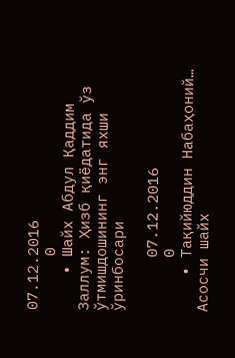07.12.2016
      0
    • Шайх Абдул Қаддим Заллум: Ҳизб қиёдатида ўз ўтмишдошининг энг яхши ўринбосари

      07.12.2016
      0
    • Тақийюддин Набаҳоний… Асосчи шайх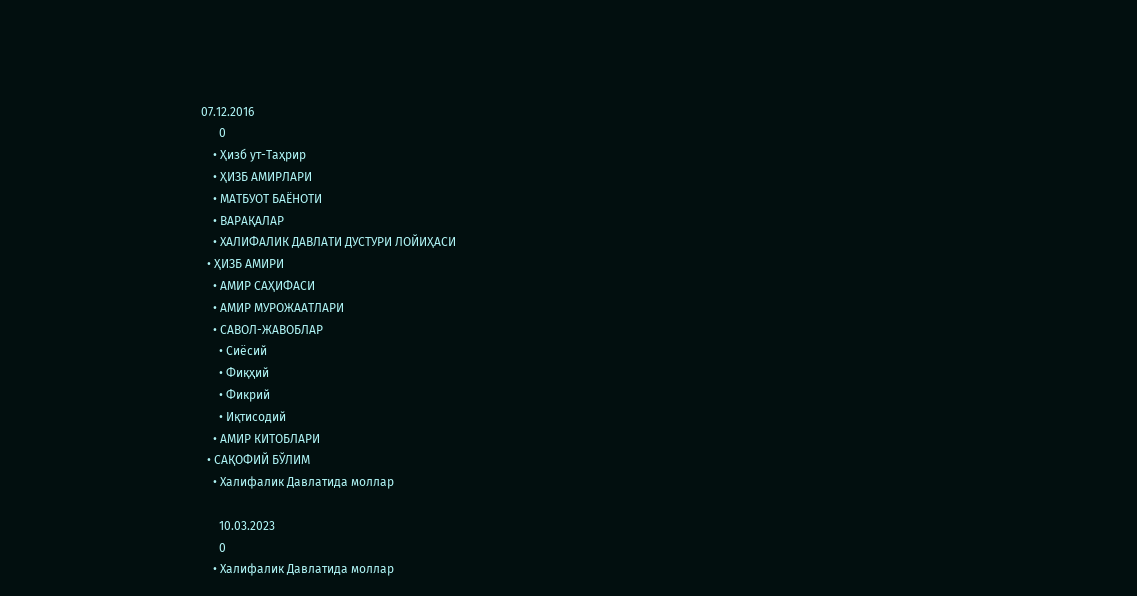07.12.2016
      0
    • Ҳизб ут-Таҳрир
    • ҲИЗБ АМИРЛАРИ
    • МАТБУОТ БАЁНОТИ
    • ВАРАҚАЛАР
    • ХАЛИФАЛИК ДАВЛАТИ ДУСТУРИ ЛОЙИҲАСИ
  • ҲИЗБ АМИРИ
    • АМИР САҲИФАСИ
    • АМИР МУРОЖААТЛАРИ
    • САВОЛ-ЖАВОБЛАР
      • Сиёсий
      • Фиқҳий
      • Фикрий
      • Иқтисодий
    • АМИР КИТОБЛАРИ
  • САҚОФИЙ БЎЛИМ
    • Халифалик Давлатида моллар

      10.03.2023
      0
    • Халифалик Давлатида моллар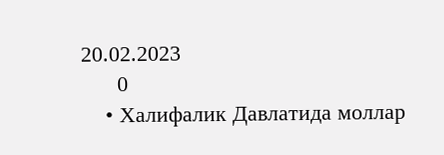20.02.2023
      0
    • Халифалик Давлатида моллар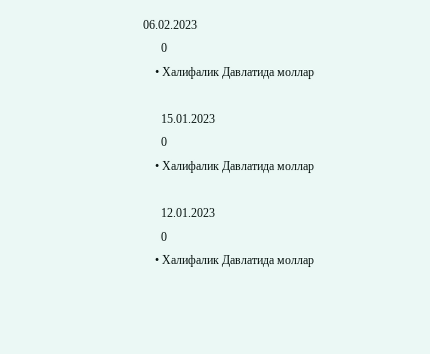06.02.2023
      0
    • Халифалик Давлатида моллар

      15.01.2023
      0
    • Халифалик Давлатида моллар

      12.01.2023
      0
    • Халифалик Давлатида моллар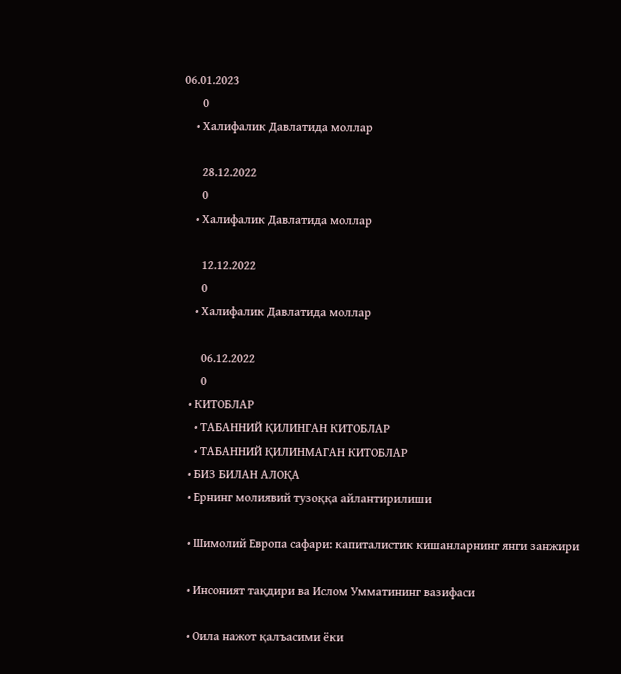06.01.2023
      0
    • Халифалик Давлатида моллар

      28.12.2022
      0
    • Халифалик Давлатида моллар

      12.12.2022
      0
    • Халифалик Давлатида моллар

      06.12.2022
      0
  • КИТОБЛАР
    • ТАБАННИЙ ҚИЛИНГАН КИТОБЛАР
    • ТАБАННИЙ ҚИЛИНМАГАН КИТОБЛАР
  • БИЗ БИЛАН АЛОҚА
  • Ернинг молиявий тузоққа айлантирилиши

  • Шимолий Европа сафари: капиталистик кишанларнинг янги занжири

  • Инсоният тақдири ва Ислом Умматининг вазифаси

  • Оила нажот қалъасими ёки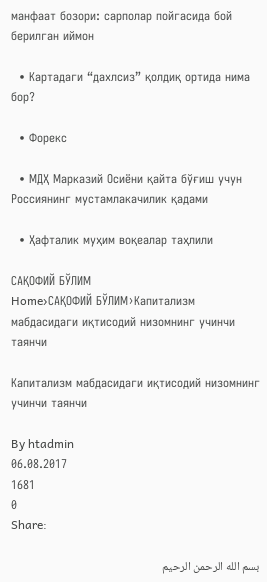манфаат бозори: сарполар пойгасида бой берилган иймон

  • Картадаги “дахлсиз” қолдиқ ортида нима бор?

  • Форекс

  • МДҲ Марказий Осиёни қайта бўғиш учун Россиянинг мустамлакачилик қадами

  • Ҳафталик муҳим воқеалар таҳлили

САҚОФИЙ БЎЛИМ
Home›САҚОФИЙ БЎЛИМ›Капитализм мабдасидаги иқтисодий низомнинг учинчи таянчи

Капитализм мабдасидаги иқтисодий низомнинг учинчи таянчи

By htadmin
06.08.2017
1681
0
Share:

بسم الله الرحمن الرحيم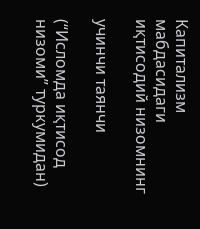Капитализм мабдасидаги иқтисодий низомнинг

учинчи таянчи

(“Исломда иқтисод низоми” туркумидан)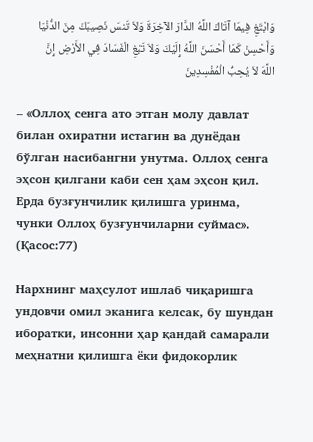وَابْتَغِ فِيمَا آتَاكَ اللَّهُ الدَّارَ الآخِرَةَ وَلاَ تَنسَ نَصِيبَكَ مِنَ الدُّنْيَا وَأَحْسِنْ كَمَا أَحْسَنَ اللَّهُ إِلَيْكَ وَلاَ تَبْغِ الْفَسَادَ فِي الأَرْضِ إِنَّ اللَّهَ لاَ يُحِبُّ الْمُفْسِدِينَ

– «Оллоҳ сенга ато этган молу давлат билан охиратни истагин ва дунёдан бўлган насибангни унутма. Оллоҳ сенга эҳсон қилгани каби сен ҳам эҳсон қил. Ерда бузғунчилик қилишга уринма, чунки Оллоҳ бузғунчиларни суймас». (Қасос:77)

Нархнинг маҳсулот ишлаб чиқаришга ундовчи омил эканига келсак, бу шундан иборатки, инсонни ҳар қандай самарали меҳнатни қилишга ёки фидокорлик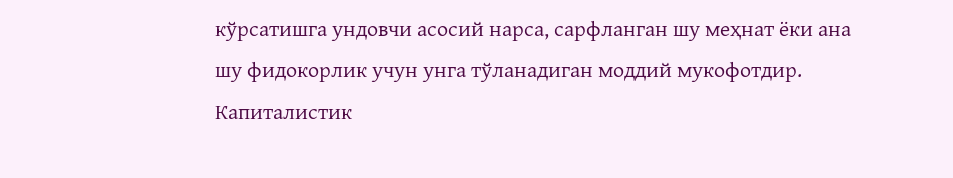кўрсатишга ундовчи асосий нарса, сарфланган шу меҳнат ёки ана шу фидокорлик учун унга тўланадиган моддий мукофотдир. Капиталистик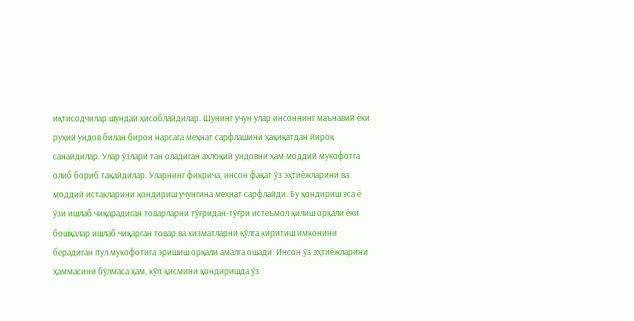иқтисодчилар шундай ҳисоблайдилар. Шунинг учун улар инсоннинг маънавий ёки руҳий ундов билан бирон нарсага меҳнат сарфлашини ҳақиқатдан йироқ санайдилар. Улар ўзлари тан оладиган ахлоқий ундовни ҳам моддий мукофотга олиб бориб тақайдилар. Уларнинг фикрича, инсон фақат ўз эҳтиёжларини ва моддий истакларини қондириш учунгина меҳнат сарфлайди. Бу қондириш эса ё ўзи ишлаб чиқарадиган товарларни тўғридан-тўғри истеъмол қилиш орқали ёки бошқалар ишлаб чиқарган товар ва хизматларни қўлга киритиш имконини берадиган пул мукофотига эришиш орқали амалга ошади. Инсон ўз эҳтиёжларини ҳаммасини бўлмаса ҳам, кўп қисмини қондиришда ўз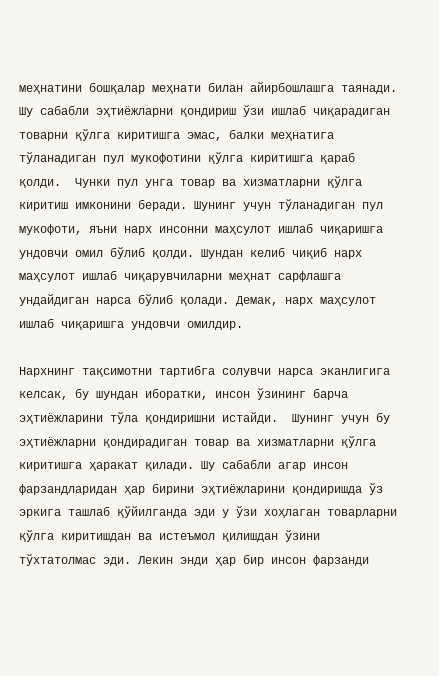меҳнатини бошқалар меҳнати билан айирбошлашга таянади. Шу сабабли эҳтиёжларни қондириш ўзи ишлаб чиқарадиган товарни қўлга киритишга эмас, балки меҳнатига тўланадиган пул мукофотини қўлга киритишга қараб қолди.  Чунки пул унга товар ва хизматларни қўлга киритиш имконини беради. Шунинг учун тўланадиган пул мукофоти, яъни нарх инсонни маҳсулот ишлаб чиқаришга ундовчи омил бўлиб қолди. Шундан келиб чиқиб нарх маҳсулот ишлаб чиқарувчиларни меҳнат сарфлашга ундайдиган нарса бўлиб қолади. Демак, нарх маҳсулот ишлаб чиқаришга ундовчи омилдир.

Нархнинг тақсимотни тартибга солувчи нарса эканлигига келсак, бу шундан иборатки, инсон ўзининг барча эҳтиёжларини тўла қондиришни истайди.  Шунинг учун бу эҳтиёжларни қондирадиган товар ва хизматларни қўлга киритишга ҳаракат қилади. Шу сабабли агар инсон фарзандларидан ҳар бирини эҳтиёжларини қондиришда ўз эркига ташлаб қўйилганда эди у ўзи хоҳлаган товарларни қўлга киритишдан ва истеъмол қилишдан ўзини тўхтатолмас эди. Лекин энди ҳар бир инсон фарзанди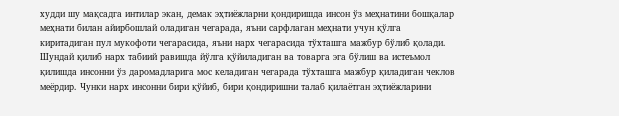худди шу мақсадга интилар экан, демак эҳтиёжларни қондиришда инсон ўз меҳнатини бошқалар меҳнати билан айирбошлай оладиган чегарада, яъни сарфлаган меҳнати учун қўлга киритадиган пул мукофоти чегарасида, яъни нарх чегарасида тўхташга мажбур бўлиб қолади. Шундай қилиб нарх табиий равишда йўлга қўйиладиган ва товарга эга бўлиш ва истеъмол қилишда инсонни ўз даромадларига мос келадиган чегарада тўхташга мажбур қиладиган чеклов меёрдир. Чунки нарх инсонни бири қўйиб, бири қондиришни талаб қилаётган эҳтиёжларини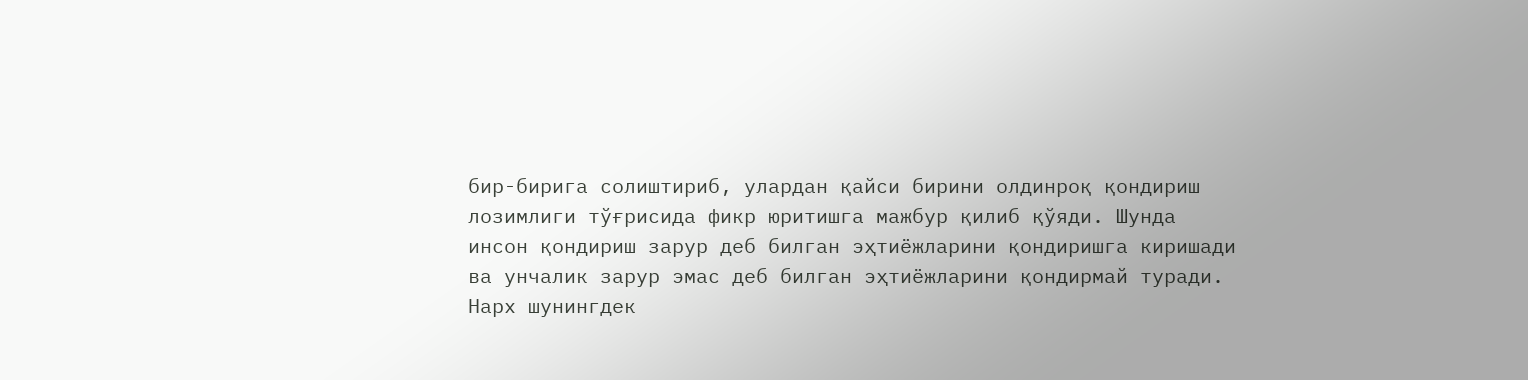бир-бирига солиштириб, улардан қайси бирини олдинроқ қондириш лозимлиги тўғрисида фикр юритишга мажбур қилиб қўяди. Шунда инсон қондириш зарур деб билган эҳтиёжларини қондиришга киришади ва унчалик зарур эмас деб билган эҳтиёжларини қондирмай туради. Нарх шунингдек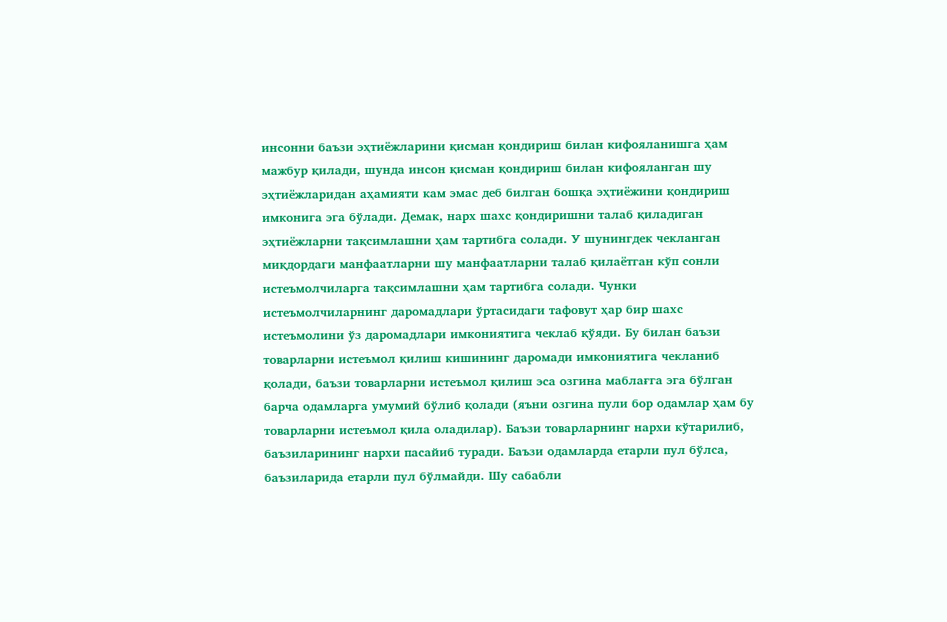инсонни баъзи эҳтиёжларини қисман қондириш билан кифояланишга ҳам мажбур қилади, шунда инсон қисман қондириш билан кифояланган шу эҳтиёжларидан аҳамияти кам эмас деб билган бошқа эҳтиёжини қондириш имконига эга бўлади. Демак, нарх шахс қондиришни талаб қиладиган эҳтиёжларни тақсимлашни ҳам тартибга солади. У шунингдек чекланган миқдордаги манфаатларни шу манфаатларни талаб қилаётган кўп сонли истеъмолчиларга тақсимлашни ҳам тартибга солади. Чунки истеъмолчиларнинг даромадлари ўртасидаги тафовут ҳар бир шахс истеъмолини ўз даромадлари имкониятига чеклаб қўяди. Бу билан баъзи товарларни истеъмол қилиш кишининг даромади имкониятига чекланиб қолади, баъзи товарларни истеъмол қилиш эса озгина маблағга эга бўлган барча одамларга умумий бўлиб қолади (яъни озгина пули бор одамлар ҳам бу товарларни истеъмол қила оладилар). Баъзи товарларнинг нархи кўтарилиб, баъзиларининг нархи пасайиб туради. Баъзи одамларда етарли пул бўлса, баъзиларида етарли пул бўлмайди. Шу сабабли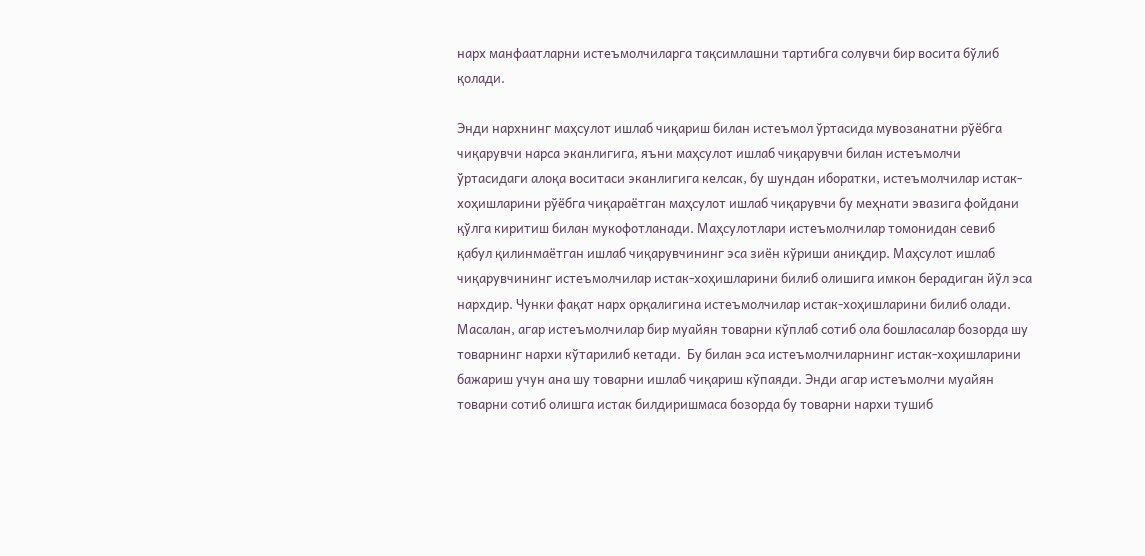нарх манфаатларни истеъмолчиларга тақсимлашни тартибга солувчи бир восита бўлиб қолади.

Энди нархнинг маҳсулот ишлаб чиқариш билан истеъмол ўртасида мувозанатни рўёбга чиқарувчи нарса эканлигига, яъни маҳсулот ишлаб чиқарувчи билан истеъмолчи ўртасидаги алоқа воситаси эканлигига келсак, бу шундан иборатки, истеъмолчилар истак-хоҳишларини рўёбга чиқараётган маҳсулот ишлаб чиқарувчи бу меҳнати эвазига фойдани қўлга киритиш билан мукофотланади. Маҳсулотлари истеъмолчилар томонидан севиб қабул қилинмаётган ишлаб чиқарувчининг эса зиён кўриши аниқдир. Маҳсулот ишлаб чиқарувчининг истеъмолчилар истак-хоҳишларини билиб олишига имкон берадиган йўл эса нархдир. Чунки фақат нарх орқалигина истеъмолчилар истак-хоҳишларини билиб олади. Масалан, агар истеъмолчилар бир муайян товарни кўплаб сотиб ола бошласалар бозорда шу товарнинг нархи кўтарилиб кетади.  Бу билан эса истеъмолчиларнинг истак-хоҳишларини бажариш учун ана шу товарни ишлаб чиқариш кўпаяди. Энди агар истеъмолчи муайян  товарни сотиб олишга истак билдиришмаса бозорда бу товарни нархи тушиб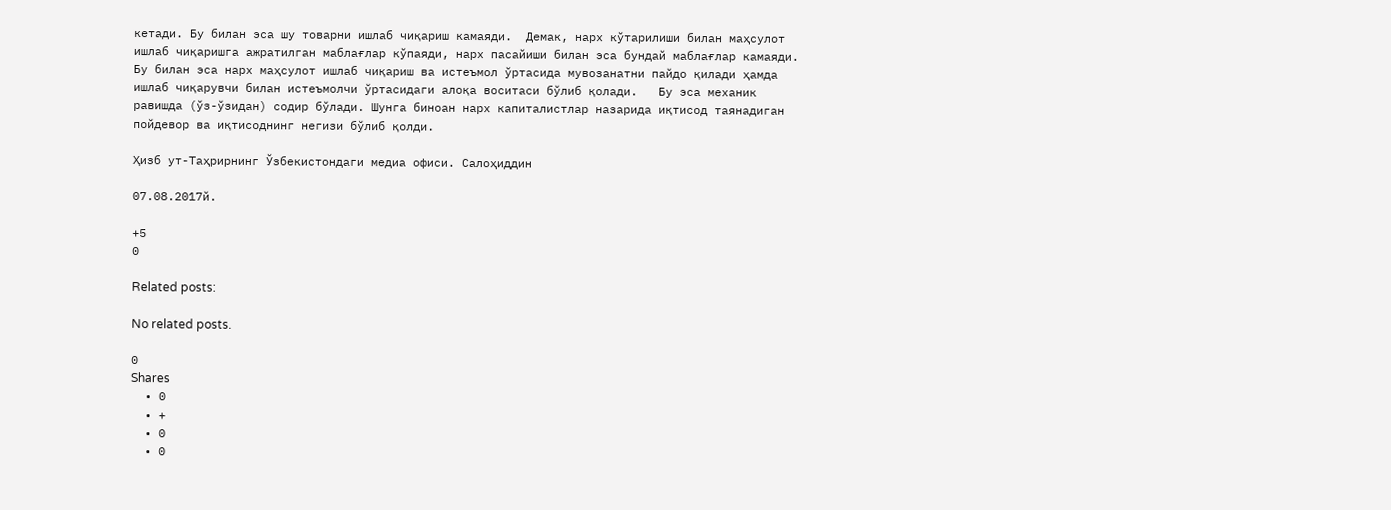кетади. Бу билан эса шу товарни ишлаб чиқариш камаяди.  Демак, нарх кўтарилиши билан маҳсулот ишлаб чиқаришга ажратилган маблағлар кўпаяди, нарх пасайиши билан эса бундай маблағлар камаяди.  Бу билан эса нарх маҳсулот ишлаб чиқариш ва истеъмол ўртасида мувозанатни пайдо қилади ҳамда ишлаб чиқарувчи билан истеъмолчи ўртасидаги алоқа воситаси бўлиб қолади.   Бу эса механик равишда (ўз-ўзидан) содир бўлади. Шунга биноан нарх капиталистлар назарида иқтисод таянадиган пойдевор ва иқтисоднинг негизи бўлиб қолди.

Ҳизб ут-Таҳрирнинг Ўзбекистондаги медиа офиси. Салоҳиддин

07.08.2017й.

+5
0

Related posts:

No related posts.

0
Shares
  • 0
  • +
  • 0
  • 0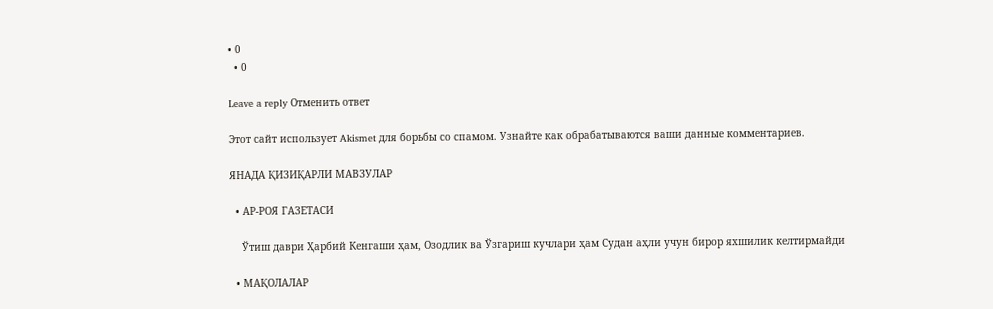• 0
  • 0

Leave a reply Отменить ответ

Этот сайт использует Akismet для борьбы со спамом. Узнайте как обрабатываются ваши данные комментариев.

ЯНАДА ҚИЗИҚАРЛИ МАВЗУЛАР

  • АР-РОЯ ГАЗЕТАСИ

    Ўтиш даври Ҳарбий Кенгаши ҳам, Озодлик ва Ўзгариш кучлари ҳам Судан аҳли учун бирор яхшилик келтирмайди

  • МАҚОЛАЛАР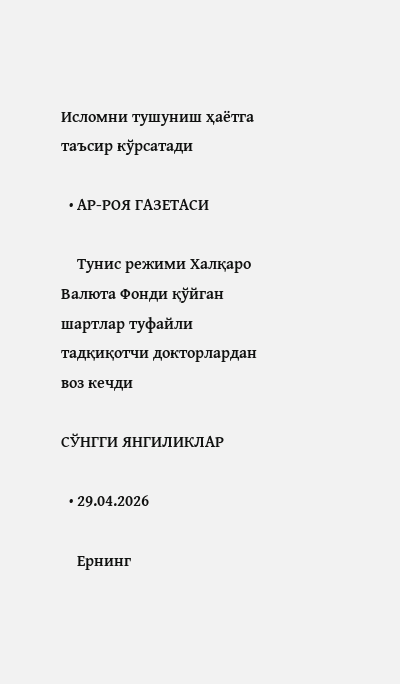Исломни тушуниш ҳаётга таъсир кўрсатади

  • АР-РОЯ ГАЗЕТАСИ

    Тунис режими Халқаро Валюта Фонди қўйган шартлар туфайли тадқиқотчи докторлардан воз кечди

СЎНГГИ ЯНГИЛИКЛАР

  • 29.04.2026

    Ернинг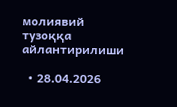молиявий тузоққа айлантирилиши

  • 28.04.2026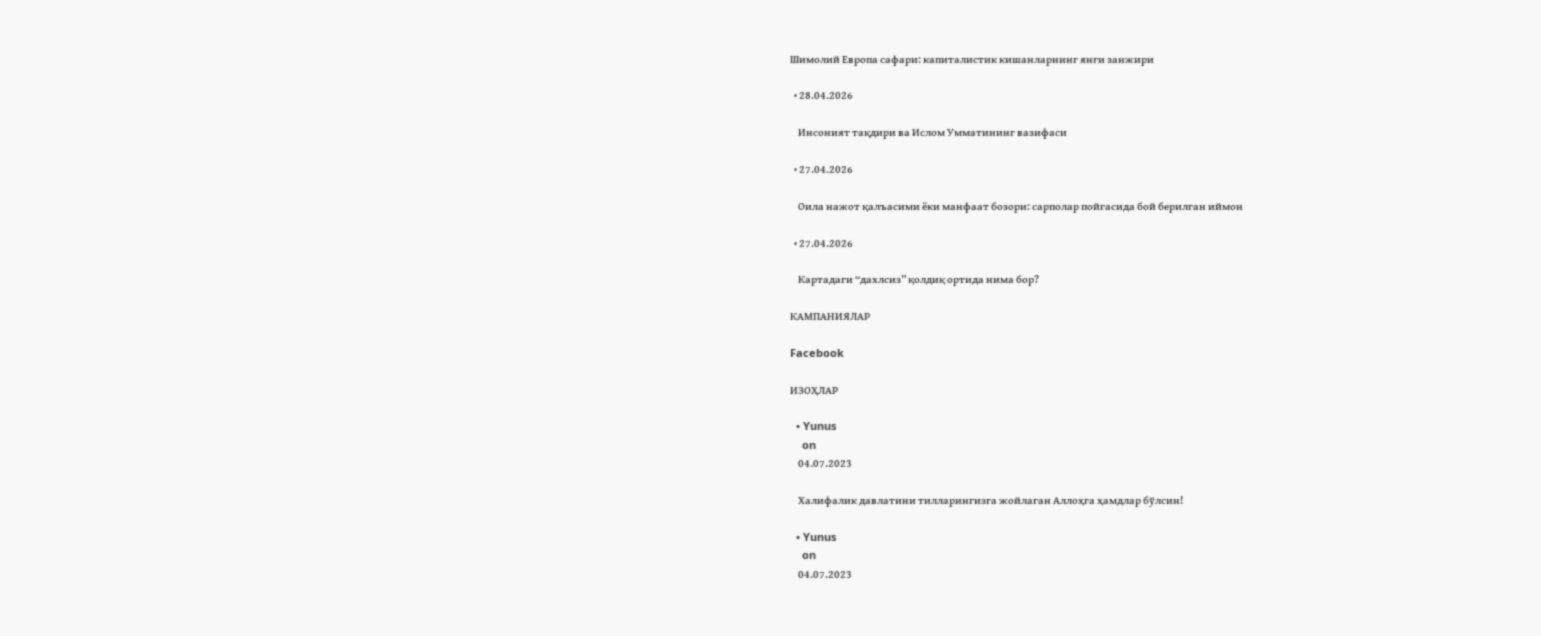Шимолий Европа сафари: капиталистик кишанларнинг янги занжири

  • 28.04.2026

    Инсоният тақдири ва Ислом Умматининг вазифаси

  • 27.04.2026

    Оила нажот қалъасими ёки манфаат бозори: сарполар пойгасида бой берилган иймон

  • 27.04.2026

    Картадаги “дахлсиз” қолдиқ ортида нима бор?

КАМПАНИЯЛАР

Facebook

ИЗОҲЛАР

  • Yunus
    on
    04.07.2023

    Халифалик давлатини тилларингизга жойлаган Аллоҳга ҳамдлар бўлсин!

  • Yunus
    on
    04.07.2023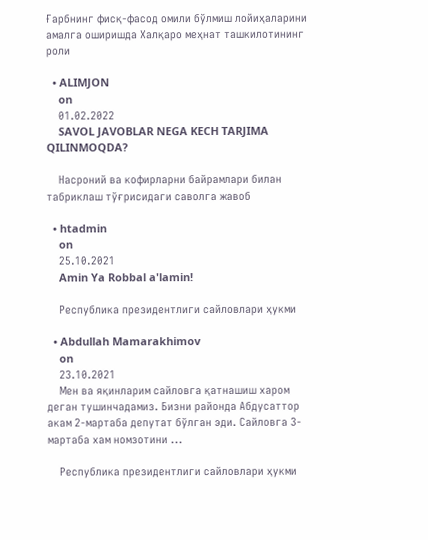Ғарбнинг фисқ-фасод омили бўлмиш лойиҳаларини амалга оширишда Халқаро меҳнат ташкилотининг роли

  • ALIMJON
    on
    01.02.2022
    SAVOL JAVOBLAR NEGA KECH TARJIMA QILINMOQDA?

    Насроний ва кофирларни байрамлари билан табриклаш тўғрисидаги саволга жавоб

  • htadmin
    on
    25.10.2021
    Amin Ya Robbal a'lamin!

    Республика президентлиги сайловлари ҳукми

  • Abdullah Mamarakhimov
    on
    23.10.2021
    Мен ва яқинларим сайловга қатнашиш харом деган тушинчадамиз. Бизни районда Абдусаттор акам 2-мартаба депутат бўлган эди. Сайловга 3-мартаба хам номзотини ...

    Республика президентлиги сайловлари ҳукми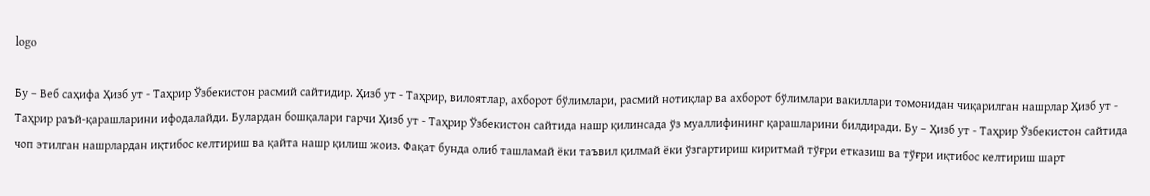logo

Бу – Веб саҳифа Ҳизб ут - Таҳрир Ўзбекистон расмий сайтидир. Ҳизб ут - Таҳрир, вилоятлар, ахборот бўлимлари, расмий нотиқлар ва ахборот бўлимлари вакиллари томонидан чиқарилган нашрлар Ҳизб ут - Таҳрир раъй-қарашларини ифодалайди. Булардан бошқалари гарчи Ҳизб ут - Таҳрир Ўзбекистон сайтида нашр қилинсада ўз муаллифининг қарашларини билдиради. Бу – Ҳизб ут - Таҳрир Ўзбекистон сайтида чоп этилган нашрлардан иқтибос келтириш ва қайта нашр қилиш жоиз. Фақат бунда олиб ташламай ёки таъвил қилмай ёки ўзгартириш киритмай тўғри етказиш ва тўғри иқтибос келтириш шарт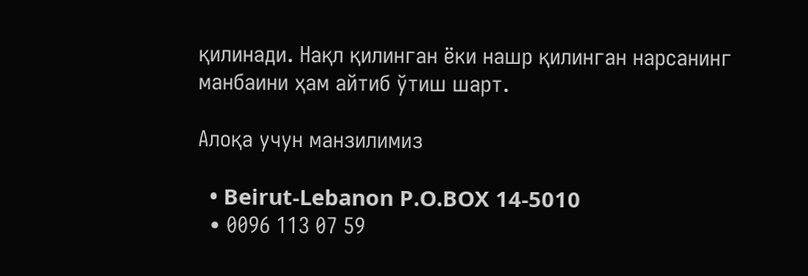қилинади. Нақл қилинган ёки нашр қилинган нарсанинг манбаини ҳам айтиб ўтиш шарт.

Алоқа учун манзилимиз

  • Beirut-Lebanon P.O.BOX 14-5010
  • 0096 113 07 59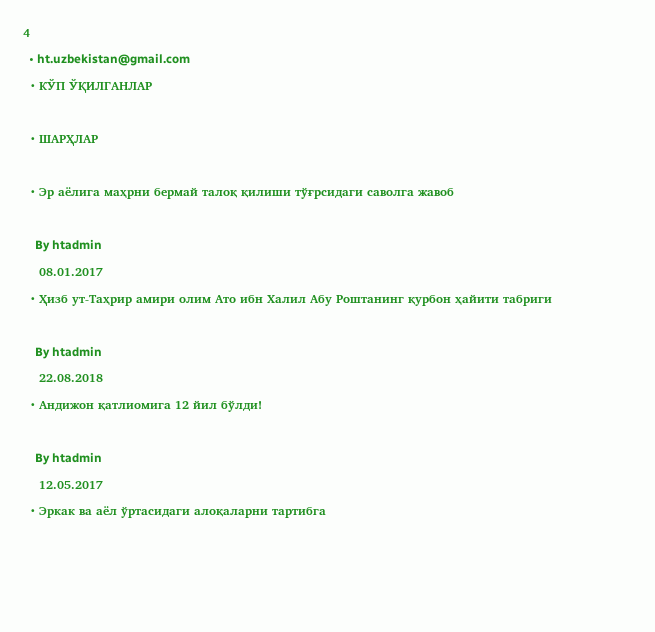4
  • ht.uzbekistan@gmail.com
  • КЎП ЎҚИЛГАНЛАР

  • ШАРҲЛАР

  • Эр аёлига маҳрни бермай талоқ қилиши тўғрсидаги саволга жавоб

    By htadmin
    08.01.2017
  • Ҳизб ут-Таҳрир амири олим Ато ибн Халил Абу Роштанинг қурбон ҳайити табриги

    By htadmin
    22.08.2018
  • Андижон қатлиомига 12 йил бўлди!

    By htadmin
    12.05.2017
  • Эркак ва аёл ўртасидаги алоқаларни тартибга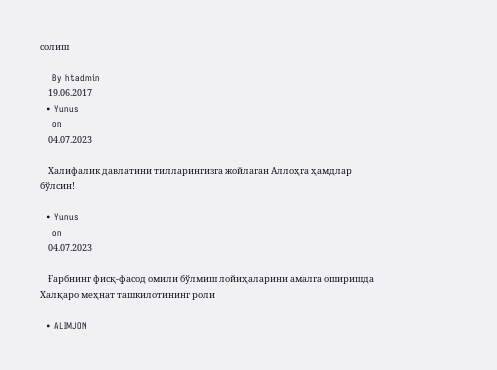солиш

    By htadmin
    19.06.2017
  • Yunus
    on
    04.07.2023

    Халифалик давлатини тилларингизга жойлаган Аллоҳга ҳамдлар бўлсин!

  • Yunus
    on
    04.07.2023

    Ғарбнинг фисқ-фасод омили бўлмиш лойиҳаларини амалга оширишда Халқаро меҳнат ташкилотининг роли

  • ALIMJON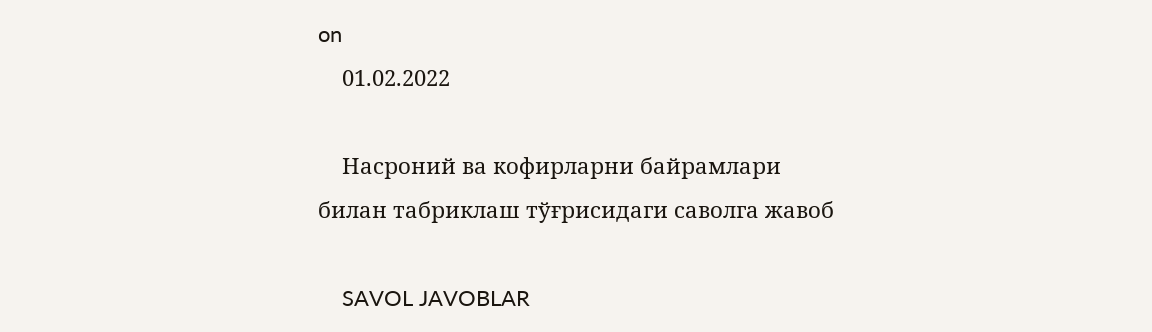on
    01.02.2022

    Насроний ва кофирларни байрамлари билан табриклаш тўғрисидаги саволга жавоб

    SAVOL JAVOBLAR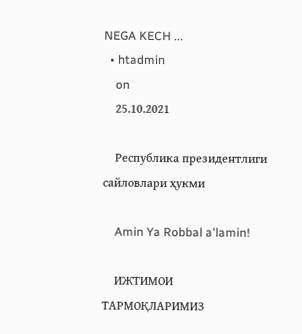NEGA KECH ...
  • htadmin
    on
    25.10.2021

    Республика президентлиги сайловлари ҳукми

    Amin Ya Robbal a'lamin!

    ИЖТИМОИ ТАРМОҚЛАРИМИЗ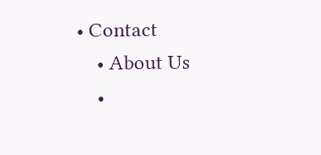• Contact
    • About Us
    •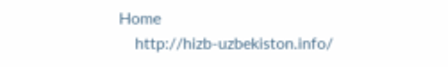Home
    http://hizb-uzbekiston.info/